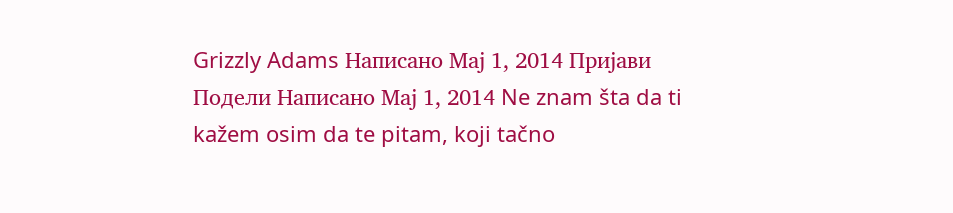Grizzly Adams Написано Мај 1, 2014 Пријави Подели Написано Мај 1, 2014 Ne znam šta da ti kažem osim da te pitam, koji tačno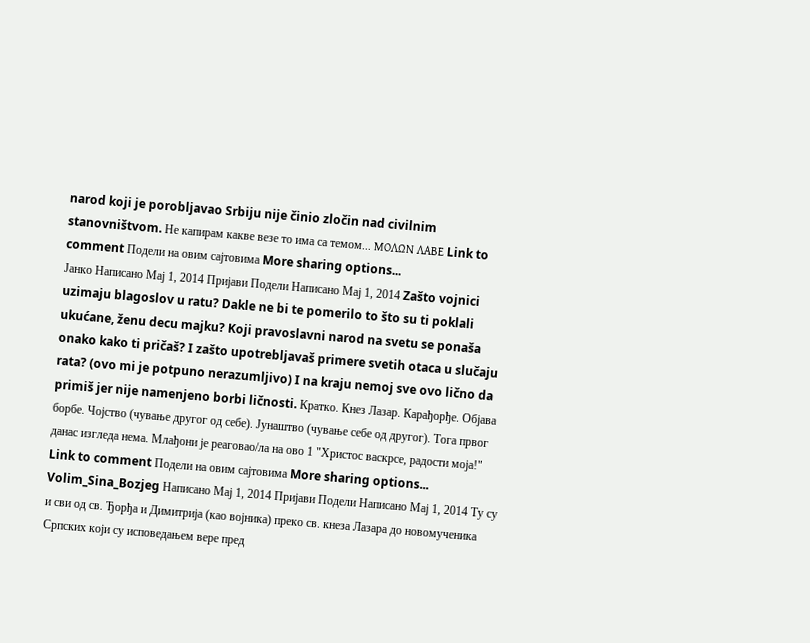narod koji je porobljavao Srbiju nije činio zločin nad civilnim stanovništvom. Не капирам какве везе то има са темом... ΜΟΛΩΝ ΛΑΒΕ Link to comment Подели на овим сајтовима More sharing options...
Јанко Написано Мај 1, 2014 Пријави Подели Написано Мај 1, 2014 Zašto vojnici uzimaju blagoslov u ratu? Dakle ne bi te pomerilo to što su ti poklali ukućane, ženu decu majku? Koji pravoslavni narod na svetu se ponaša onako kako ti pričaš? I zašto upotrebljavaš primere svetih otaca u slučaju rata? (ovo mi je potpuno nerazumljivo) I na kraju nemoj sve ovo lično da primiš jer nije namenjeno borbi ličnosti. Кратко. Кнез Лазар. Карађорђе. Објава борбе. Чојство (чување другог од себе). Јунаштво (чување себе од другог). Тога првог данас изгледа нема. Млађони је реаговао/ла на ово 1 "Христос васкрсе, радости моја!" Link to comment Подели на овим сајтовима More sharing options...
Volim_Sina_Bozjeg Написано Мај 1, 2014 Пријави Подели Написано Мај 1, 2014 Ту су и сви од св. Ђорђа и Димитрија (као војника) преко св. кнеза Лазара до новомученика Српских који су исповедањем вере пред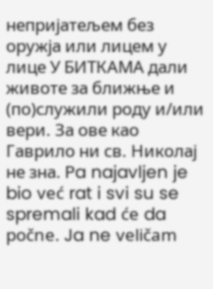непријатељем без оружја или лицем у лице У БИТКАМА дали животе за ближње и (по)служили роду и/или вери. За ове као Гаврило ни св. Николај не зна. Pa najavljen je bio već rat i svi su se spremali kad će da počne. Ja ne veličam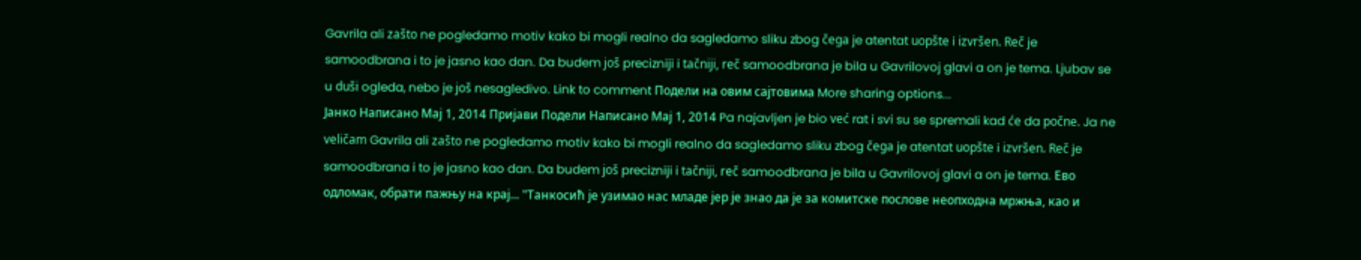Gavrila ali zašto ne pogledamo motiv kako bi mogli realno da sagledamo sliku zbog čega je atentat uopšte i izvršen. Reč je samoodbrana i to je jasno kao dan. Da budem još precizniji i tačniji, reč samoodbrana je bila u Gavrilovoj glavi a on je tema. Ljubav se u duši ogleda, nebo je još nesagledivo. Link to comment Подели на овим сајтовима More sharing options...
Јанко Написано Мај 1, 2014 Пријави Подели Написано Мај 1, 2014 Pa najavljen je bio već rat i svi su se spremali kad će da počne. Ja ne veličam Gavrila ali zašto ne pogledamo motiv kako bi mogli realno da sagledamo sliku zbog čega je atentat uopšte i izvršen. Reč je samoodbrana i to je jasno kao dan. Da budem još precizniji i tačniji, reč samoodbrana je bila u Gavrilovoj glavi a on je tema. Ево одломак, обрати пажњу на крај... "Танкосић је узимао нас младе јер је знао да је за комитске послове неопходна мржња, као и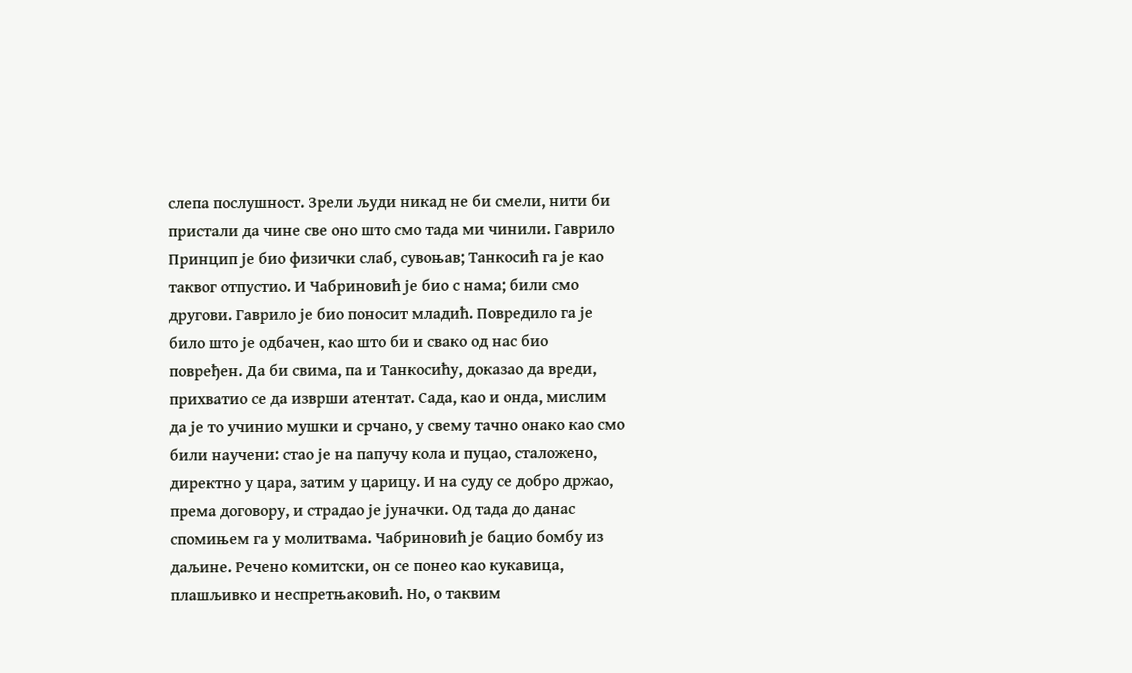слепа послушност. Зрели људи никад не би смели, нити би пристали да чине све оно што смо тада ми чинили. Гаврило Принцип је био физички слаб, сувоњав; Танкосић га је као таквог отпустио. И Чабриновић је био с нама; били смо другови. Гаврило је био поносит младић. Повредило га је било што је одбачен, као што би и свако од нас био повређен. Да би свима, па и Танкосићу, доказао да вреди, прихватио се да изврши атентат. Сада, као и онда, мислим да је то учинио мушки и срчано, у свему тачно онако као смо били научени: стао је на папучу кола и пуцао, сталожено, директно у цара, затим у царицу. И на суду се добро држао, према договору, и страдао је јуначки. Од тада до данас спомињем га у молитвама. Чабриновић је бацио бомбу из даљине. Речено комитски, он се понео као кукавица, плашљивко и неспретњаковић. Но, о таквим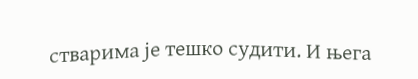стварима је тешко судити. И њега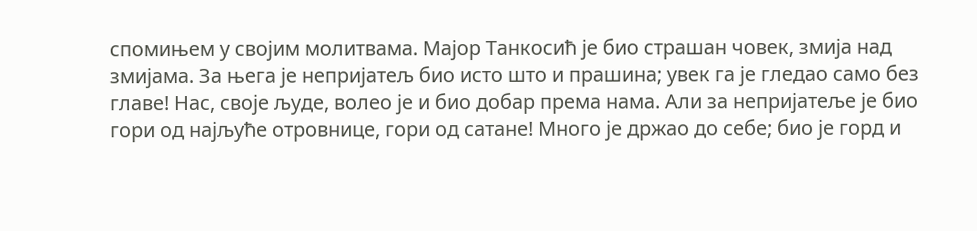спомињем у својим молитвама. Мајор Танкосић је био страшан човек, змија над змијама. За њега је непријатељ био исто што и прашина; увек га је гледао само без главе! Нас, своје људе, волео је и био добар према нама. Али за непријатеље је био гори од најљуће отровнице, гори од сатане! Много је држао до себе; био је горд и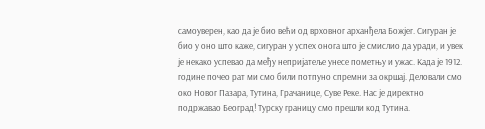самоуверен, као да је био већи од врховног арханђела Божјег. Сигуран је био у оно што каже, сигуран у успех онога што је смислио да уради, и увек је некако успевао да међу непријатеље унесе пометњу и ужас. Када је 1912. године почео рат ми смо били потпуно спремни за окршај. Деловали смо око Новог Пазара, Тутина, Грачанице, Суве Реке. Нас је директно подржавао Београд! Турску границу смо прешли код Тутина.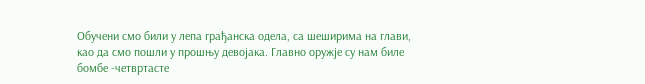Обучени смо били у лепа грађанска одела, са шеширима на глави, као да смо пошли у прошњу девојака. Главно оружје су нам биле бомбе -четвртасте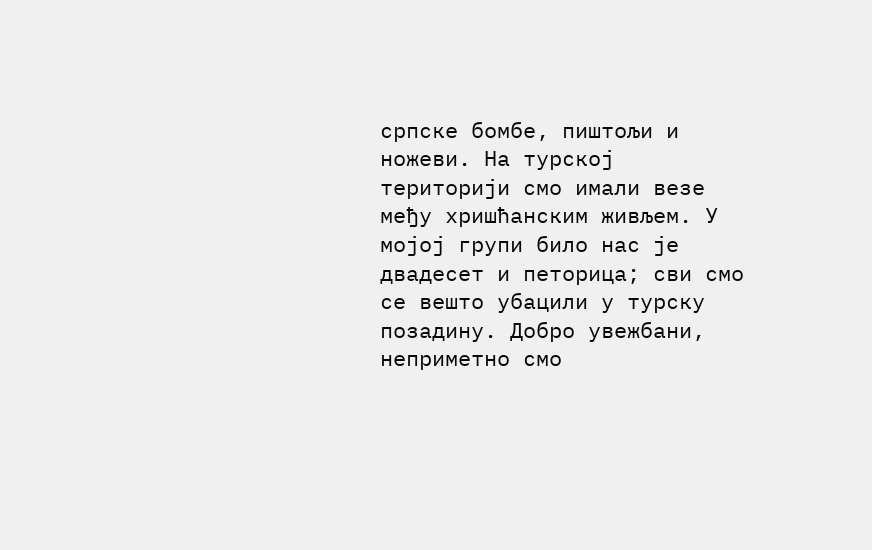српске бомбе, пиштољи и ножеви. На турској територији смо имали везе међу хришћанским живљем. У мојој групи било нас је двадесет и петорица; сви смо се вешто убацили у турску позадину. Добро увежбани, неприметно смо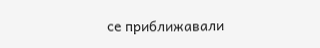се приближавали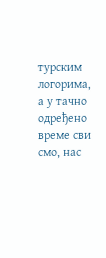турским логорима, а у тачно одређено време сви смо, нас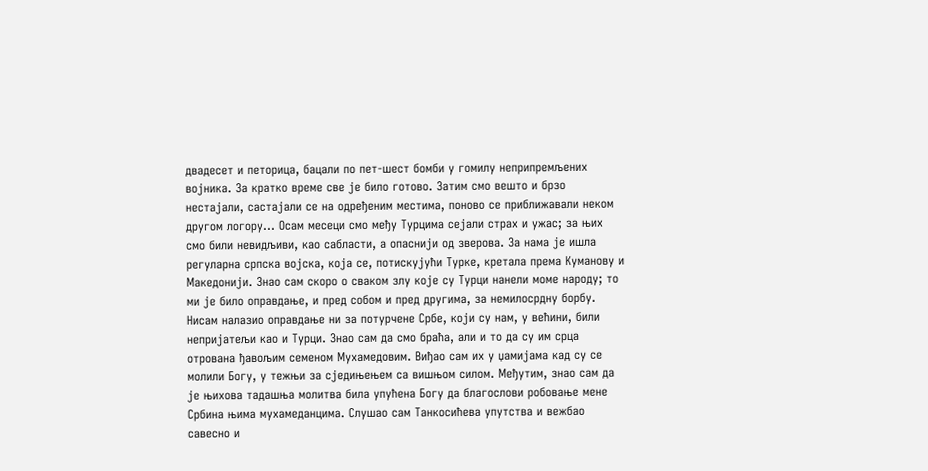двадесет и петорица, бацали по пет-шест бомби у гомилу неприпремљених војника. За кратко време све је било готово. Затим смо вешто и брзо нестајали, састајали се на одређеним местима, поново се приближавали неком другом логору... Осам месеци смо међу Турцима сејали страх и ужас; за њих смо били невидљиви, као сабласти, а опаснији од зверова. За нама је ишла регуларна српска војска, која се, потискујући Турке, кретала према Куманову и Македонији. Знао сам скоро о сваком злу које су Турци нанели моме народу; то ми је било оправдање, и пред собом и пред другима, за немилосрдну борбу. Нисам налазио оправдање ни за потурчене Србе, који су нам, у већини, били непријатељи као и Турци. Знао сам да смо браћа, али и то да су им срца отрована ђавољим семеном Мухамедовим. Виђао сам их у џамијама кад су се молили Богу, у тежњи за сједињењем са вишњом силом. Међутим, знао сам да је њихова тадашња молитва била упућена Богу да благослови робовање мене Србина њима мухамеданцима. Слушао сам Танкосићева упутства и вежбао савесно и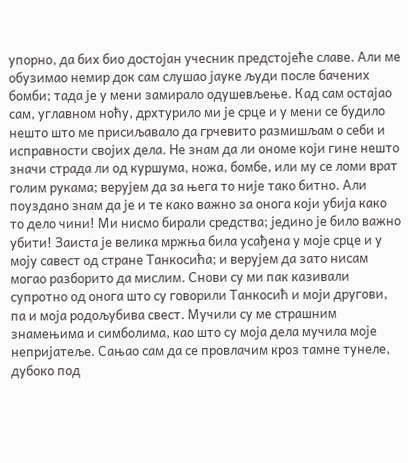упорно, да бих био достојан учесник предстојеће славе. Али ме обузимао немир док сам слушао јауке људи после бачених бомби; тада је у мени замирало одушевљење. Кад сам остајао сам, углавном ноћу, дрхтурило ми је срце и у мени се будило нешто што ме присиљавало да грчевито размишљам о себи и исправности својих дела. Не знам да ли ономе који гине нешто значи страда ли од куршума, ножа, бомбе, или му се ломи врат голим рукама; верујем да за њега то није тако битно. Али поуздано знам да је и те како важно за онога који убија како то дело чини! Ми нисмо бирали средства; једино је било важно убити! Заиста је велика мржња била усађена у моје срце и у моју савест од стране Танкосића; и верујем да зато нисам могао разборито да мислим. Снови су ми пак казивали супротно од онога што су говорили Танкосић и моји другови, па и моја родољубива свест. Мучили су ме страшним знамењима и симболима, као што су моја дела мучила моје непријатеље. Сањао сам да се провлачим кроз тамне тунеле, дубоко под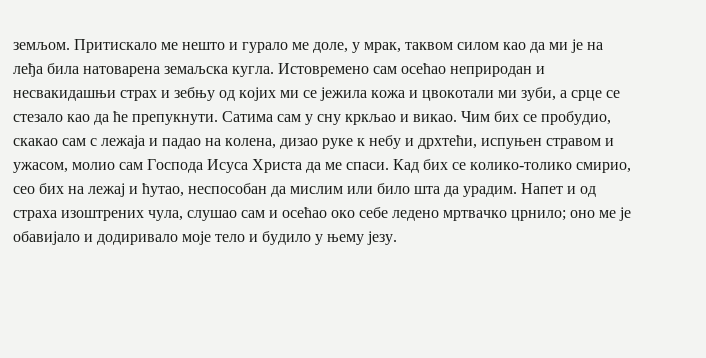земљом. Притискало ме нешто и гурало ме доле, у мрак, таквом силом као да ми је на леђа била натоварена земаљска кугла. Истовремено сам осећао неприродан и несвакидашњи страх и зебњу од којих ми се јежила кожа и цвокотали ми зуби, а срце се стезало као да ће препукнути. Сатима сам у сну кркљао и викао. Чим бих се пробудио, скакао сам с лежаја и падао на колена, дизао руке к небу и дрхтећи, испуњен стравом и ужасом, молио сам Господа Исуса Христа да ме спаси. Кад бих се колико-толико смирио, сео бих на лежај и ћутао, неспособан да мислим или било шта да урадим. Напет и од страха изоштрених чула, слушао сам и осећао око себе ледено мртвачко црнило; оно ме је обавијало и додиривало моје тело и будило у њему језу.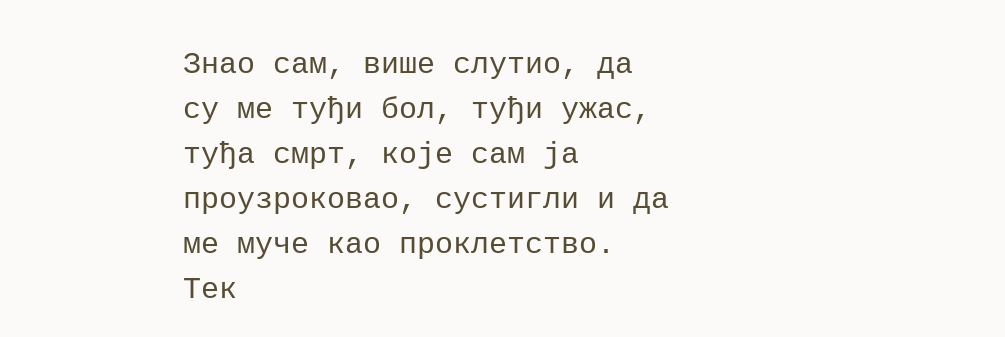Знао сам, више слутио, да су ме туђи бол, туђи ужас, туђа смрт, које сам ја проузроковао, сустигли и да ме муче као проклетство. Тек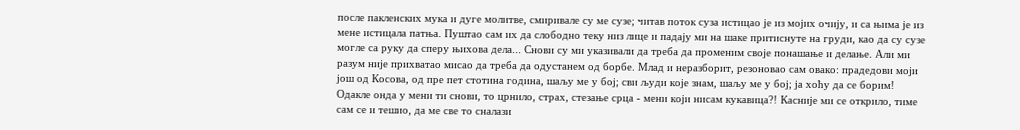после пакленских мука и дуге молитве, смиривале су ме сузе; читав поток суза истицао је из мојих очију, и са њима је из мене истицала патња. Пуштао сам их да слободно теку низ лице и падају ми на шаке притиснуте на груди, као да су сузе могле са руку да сперу њихова дела... Снови су ми указивали да треба да променим своје понашање и делање. Али ми разум није прихватао мисао да треба да одустанем од борбе. Млад и неразборит, резоновао сам овако: прадедови моји још од Косова, од пре пет стотина година, шаљу ме у бој; сви људи које знам, шаљу ме у бој; ја хоћу да се борим! Одакле онда у мени ти снови, то црнило, страх, стезање срца - мени који нисам кукавица?! Касније ми се открило, тиме сам се и тешио, да ме све то сналази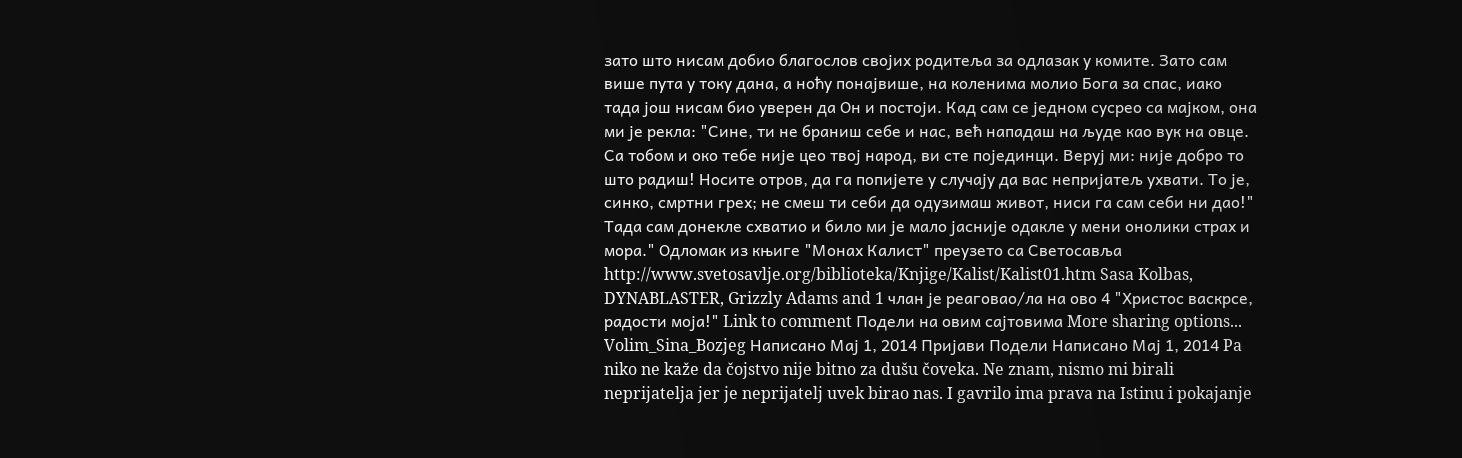зато што нисам добио благослов својих родитеља за одлазак у комите. Зато сам више пута у току дана, а ноћу понајвише, на коленима молио Бога за спас, иако тада још нисам био уверен да Он и постоји. Кад сам се једном сусрео са мајком, она ми је рекла: "Сине, ти не браниш себе и нас, већ нападаш на људе као вук на овце. Са тобом и око тебе није цео твој народ, ви сте појединци. Веруј ми: није добро то што радиш! Носите отров, да га попијете у случају да вас непријатељ ухвати. То је, синко, смртни грех; не смеш ти себи да одузимаш живот, ниси га сам себи ни дао!" Тада сам донекле схватио и било ми је мало јасније одакле у мени онолики страх и мора." Одломак из књиге "Монах Калист" преузето са Светосавља http://www.svetosavlje.org/biblioteka/Knjige/Kalist/Kalist01.htm Sasa Kolbas, DYNABLASTER, Grizzly Adams and 1 члан је реаговао/ла на ово 4 "Христос васкрсе, радости моја!" Link to comment Подели на овим сајтовима More sharing options...
Volim_Sina_Bozjeg Написано Мај 1, 2014 Пријави Подели Написано Мај 1, 2014 Pa niko ne kaže da čojstvo nije bitno za dušu čoveka. Ne znam, nismo mi birali neprijatelja jer je neprijatelj uvek birao nas. I gavrilo ima prava na Istinu i pokajanje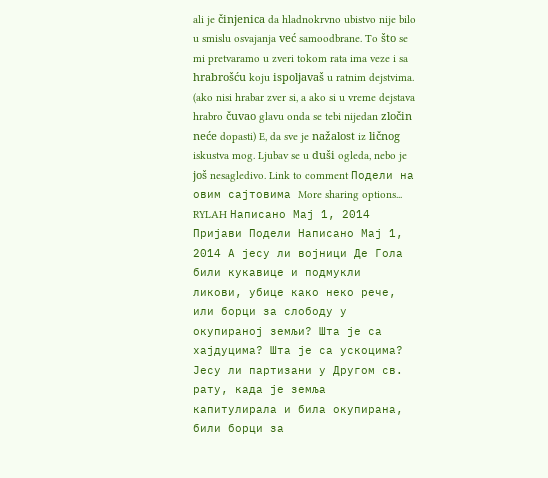ali je činjenica da hladnokrvno ubistvo nije bilo u smislu osvajanja već samoodbrane. To što se mi pretvaramo u zveri tokom rata ima veze i sa hrabrošću koju ispoljavaš u ratnim dejstvima. (ako nisi hrabar zver si, a ako si u vreme dejstava hrabro čuvao glavu onda se tebi nijedan zločin neće dopasti) E, da sve je nažalost iz ličnog iskustva mog. Ljubav se u duši ogleda, nebo je još nesagledivo. Link to comment Подели на овим сајтовима More sharing options...
RYLAH Написано Мај 1, 2014 Пријави Подели Написано Мај 1, 2014 А јесу ли војници Де Гола били кукавице и подмукли ликови, убице како неко рече, или борци за слободу у окупираној земљи? Шта је са хајдуцима? Шта је са ускоцима? Јесу ли партизани у Другом св. рату, када је земља капитулирала и била окупирана, били борци за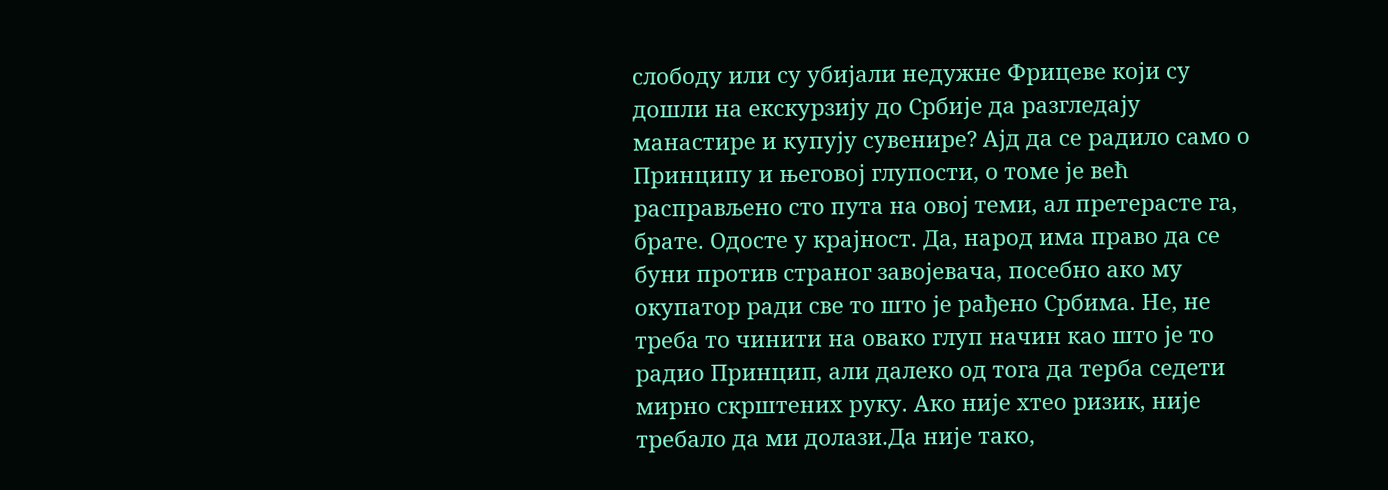слободу или су убијали недужне Фрицеве који су дошли на екскурзију до Србије да разгледају манастире и купују сувенире? Ајд да се радило само о Принципу и његовој глупости, о томе је већ расправљено сто пута на овој теми, ал претерасте га, брате. Одосте у крајност. Да, народ има право да се буни против страног завојевача, посебно ако му окупатор ради све то што је рађено Србима. Не, не треба то чинити на овако глуп начин као што је то радио Принцип, али далеко од тога да терба седети мирно скрштених руку. Ако није хтео ризик, није требало да ми долази.Да није тако,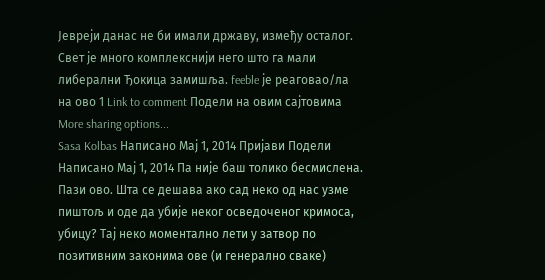Јевреји данас не би имали државу, између осталог. Свет је много комплекснији него што га мали либерални Ђокица замишља. feeble је реаговао/ла на ово 1 Link to comment Подели на овим сајтовима More sharing options...
Sasa Kolbas Написано Мај 1, 2014 Пријави Подели Написано Мај 1, 2014 Па није баш толико бесмислена. Пази ово. Шта се дешава ако сад неко од нас узме пиштољ и оде да убије неког осведоченог кримоса, убицу? Тај неко моментално лети у затвор по позитивним законима ове (и генерално сваке)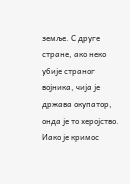земље. С друге стране, ако неко убије страног војника, чија је држава окупатор, онда је то херојство. Иако је кримос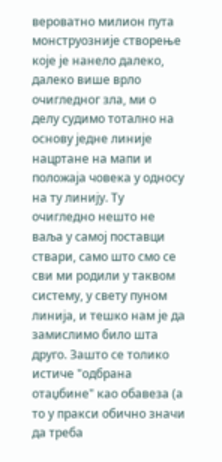вероватно милион пута монструозније створење које је нанело далеко, далеко више врло очигледног зла, ми о делу судимо тотално на основу једне линије нацртане на мапи и положаја човека у односу на ту линију. Ту очигледно нешто не ваља у самој поставци ствари, само што смо се сви ми родили у таквом систему, у свету пуном линија, и тешко нам је да замислимо било шта друго. Зашто се толико истиче "одбрана отаџбине" као обавеза (а то у пракси обично значи да треба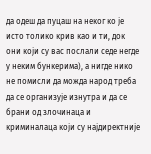да одеш да пуцаш на неког ко је исто толико крив као и ти, док они који су вас послали седе негде у неким бункерима), а нигде нико не помисли да можда народ треба да се организује изнутра и да се брани од злочинаца и криминалаца који су најдиректније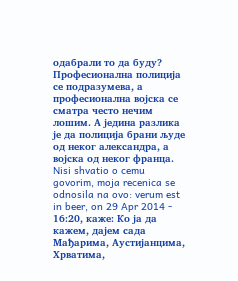одабрали то да буду? Професионална полиција се подразумева, а професионална војска се сматра често нечим лошим. А једина разлика је да полиција брани људе од неког александра, а војска од неког франца. Nisi shvatio o cemu govorim, moja recenica se odnosila na ovo: verum est in beer, on 29 Apr 2014 - 16:20, каже: Ко ја да кажем, дајем сада Мађарима, Аустијанцима, Хрватима,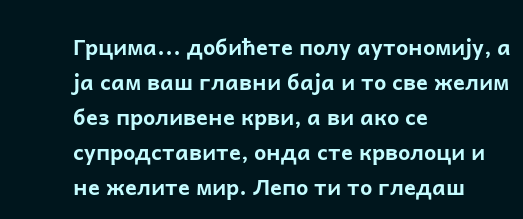Грцима... добићете полу аутономију, а ја сам ваш главни баја и то све желим без проливене крви, а ви ако се супродставите, онда сте крволоци и не желите мир. Лепо ти то гледаш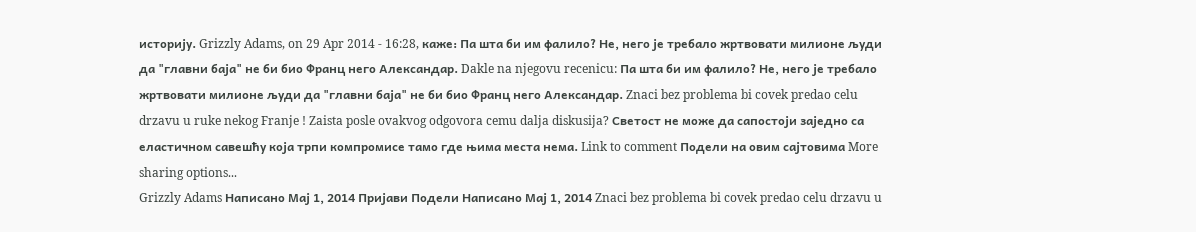историју. Grizzly Adams, on 29 Apr 2014 - 16:28, каже: Па шта би им фалило? Не, него је требало жртвовати милионе људи да "главни баја" не би био Франц него Александар. Dakle na njegovu recenicu: Па шта би им фалило? Не, него је требало жртвовати милионе људи да "главни баја" не би био Франц него Александар. Znaci bez problema bi covek predao celu drzavu u ruke nekog Franje ! Zaista posle ovakvog odgovora cemu dalja diskusija? Светост не може да сапостоји заједно са еластичном савешћу која трпи компромисе тамо где њима места нема. Link to comment Подели на овим сајтовима More sharing options...
Grizzly Adams Написано Мај 1, 2014 Пријави Подели Написано Мај 1, 2014 Znaci bez problema bi covek predao celu drzavu u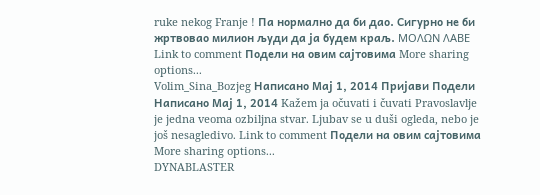ruke nekog Franje ! Па нормално да би дао. Сигурно не би жртвовао милион људи да ја будем краљ. ΜΟΛΩΝ ΛΑΒΕ Link to comment Подели на овим сајтовима More sharing options...
Volim_Sina_Bozjeg Написано Мај 1, 2014 Пријави Подели Написано Мај 1, 2014 Kažem ja očuvati i čuvati Pravoslavlje je jedna veoma ozbiljna stvar. Ljubav se u duši ogleda, nebo je još nesagledivo. Link to comment Подели на овим сајтовима More sharing options...
DYNABLASTER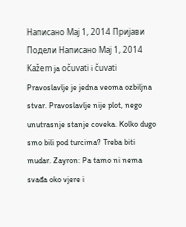Написано Мај 1, 2014 Пријави Подели Написано Мај 1, 2014 Kažem ja očuvati i čuvati Pravoslavlje je jedna veoma ozbiljna stvar. Pravoslavlje nije plot, nego unutrasnje stanje coveka. Kolko dugo smo bili pod turcima? Treba biti mudar. Zayron: Pa tamo ni nema svađa oko vjere i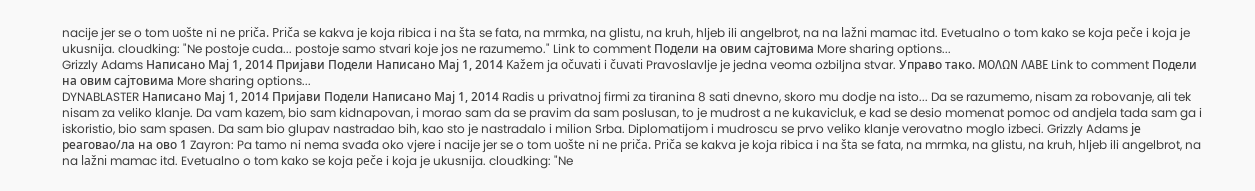nacije jer se o tom uošte ni ne priča. Priča se kakva je koja ribica i na šta se fata, na mrmka, na glistu, na kruh, hljeb ili angelbrot, na na lažni mamac itd. Evetualno o tom kako se koja peče i koja je ukusnija. cloudking: "Ne postoje cuda... postoje samo stvari koje jos ne razumemo." Link to comment Подели на овим сајтовима More sharing options...
Grizzly Adams Написано Мај 1, 2014 Пријави Подели Написано Мај 1, 2014 Kažem ja očuvati i čuvati Pravoslavlje je jedna veoma ozbiljna stvar. Управо тако. ΜΟΛΩΝ ΛΑΒΕ Link to comment Подели на овим сајтовима More sharing options...
DYNABLASTER Написано Мај 1, 2014 Пријави Подели Написано Мај 1, 2014 Radis u privatnoj firmi za tiranina 8 sati dnevno, skoro mu dodje na isto... Da se razumemo, nisam za robovanje, ali tek nisam za veliko klanje. Da vam kazem, bio sam kidnapovan, i morao sam da se pravim da sam poslusan, to je mudrost a ne kukavicluk, e kad se desio momenat pomoc od andjela tada sam ga i iskoristio, bio sam spasen. Da sam bio glupav nastradao bih, kao sto je nastradalo i milion Srba. Diplomatijom i mudroscu se prvo veliko klanje verovatno moglo izbeci. Grizzly Adams је реаговао/ла на ово 1 Zayron: Pa tamo ni nema svađa oko vjere i nacije jer se o tom uošte ni ne priča. Priča se kakva je koja ribica i na šta se fata, na mrmka, na glistu, na kruh, hljeb ili angelbrot, na na lažni mamac itd. Evetualno o tom kako se koja peče i koja je ukusnija. cloudking: "Ne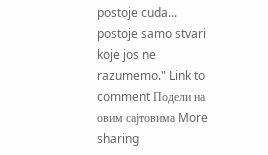postoje cuda... postoje samo stvari koje jos ne razumemo." Link to comment Подели на овим сајтовима More sharing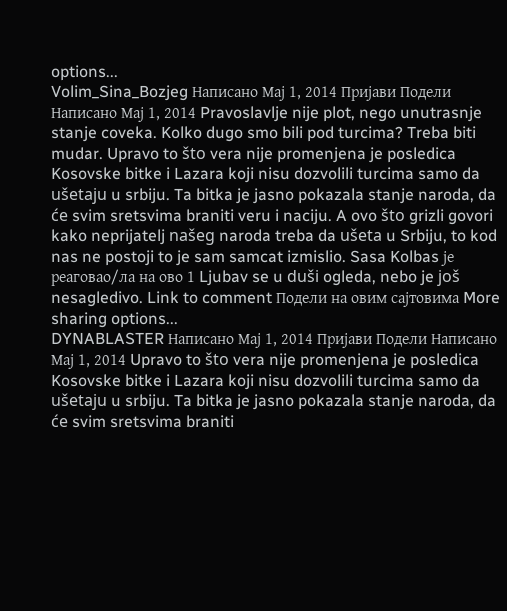options...
Volim_Sina_Bozjeg Написано Мај 1, 2014 Пријави Подели Написано Мај 1, 2014 Pravoslavlje nije plot, nego unutrasnje stanje coveka. Kolko dugo smo bili pod turcima? Treba biti mudar. Upravo to što vera nije promenjena je posledica Kosovske bitke i Lazara koji nisu dozvolili turcima samo da ušetaju u srbiju. Ta bitka je jasno pokazala stanje naroda, da će svim sretsvima braniti veru i naciju. A ovo što grizli govori kako neprijatelj našeg naroda treba da ušeta u Srbiju, to kod nas ne postoji to je sam samcat izmislio. Sasa Kolbas је реаговао/ла на ово 1 Ljubav se u duši ogleda, nebo je još nesagledivo. Link to comment Подели на овим сајтовима More sharing options...
DYNABLASTER Написано Мај 1, 2014 Пријави Подели Написано Мај 1, 2014 Upravo to što vera nije promenjena je posledica Kosovske bitke i Lazara koji nisu dozvolili turcima samo da ušetaju u srbiju. Ta bitka je jasno pokazala stanje naroda, da će svim sretsvima braniti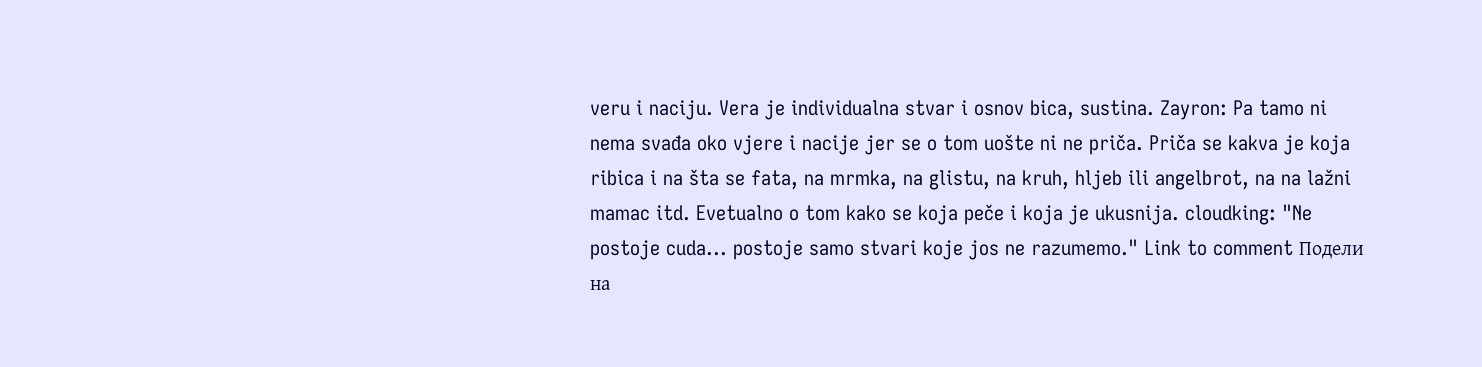veru i naciju. Vera je individualna stvar i osnov bica, sustina. Zayron: Pa tamo ni nema svađa oko vjere i nacije jer se o tom uošte ni ne priča. Priča se kakva je koja ribica i na šta se fata, na mrmka, na glistu, na kruh, hljeb ili angelbrot, na na lažni mamac itd. Evetualno o tom kako se koja peče i koja je ukusnija. cloudking: "Ne postoje cuda... postoje samo stvari koje jos ne razumemo." Link to comment Подели на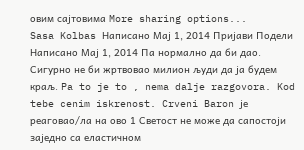овим сајтовима More sharing options...
Sasa Kolbas Написано Мај 1, 2014 Пријави Подели Написано Мај 1, 2014 Па нормално да би дао. Сигурно не би жртвовао милион људи да ја будем краљ. Pa to je to , nema dalje razgovora. Kod tebe cenim iskrenost. Crveni Baron је реаговао/ла на ово 1 Светост не може да сапостоји заједно са еластичном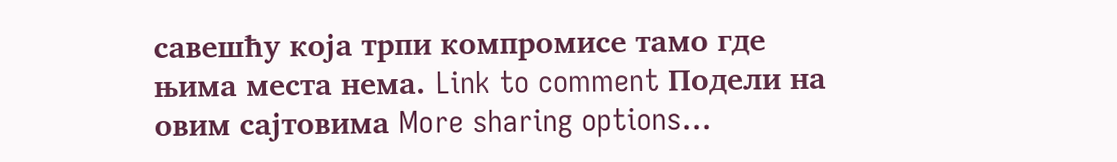савешћу која трпи компромисе тамо где њима места нема. Link to comment Подели на овим сајтовима More sharing options...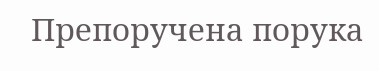Препоручена порука